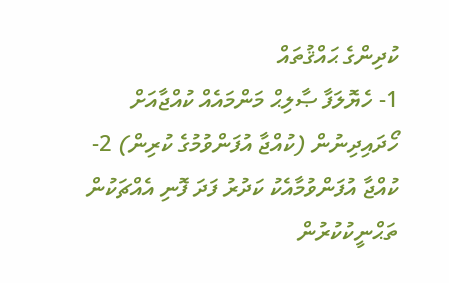ކުދިންގެ ޙައްޤުތައް
1- ހެޔޮލަފާ ޞާލިޙް މަންމައެއް ކުއްޖާއަށް ހޯދައިދިނުން (ކުއްޖާ އުފަންވުމުގެ ކުރިން) 2- ކުއްޖާ އުފަންވުމާއެކު ކަދުރު ފަދަ ފޮނި އެއްޗަކުން ތަޙްނީކުކުރުން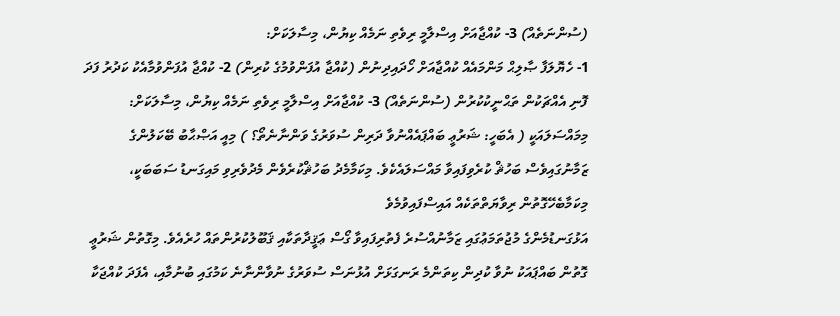(ސުންނަތެއް) 3- ކުއްޖާއަށް އިސްލާމީ ރިވެތި ނަމެއް ކިޔުން، މިސާލަކަށް:
1- ހެޔޮލަފާ ޞާލިޙް މަންމައެއް ކުއްޖާއަށް ހޯދައިދިނުން (ކުއްޖާ އުފަންވުމުގެ ކުރިން) 2- ކުއްޖާ އުފަންވުމާއެކު ކަދުރު ފަދަ ފޮނި އެއްޗަކުން ތަޙްނީކުކުރުން (ސުންނަތެއް) 3- ކުއްޖާއަށް އިސްލާމީ ރިވެތި ނަމެއް ކިޔުން، މިސާލަކަށް:
މިމައްސަލައަކީ ( އެބަހީ: ޝަރުޢީ ބައްޕައެއްނުވާ ދަރިން ސުވަރުގެ ވަންނާނެތޯ؟ ) މިއީ އަޞްޙާބު ބޭކަލުންގެ ޒަމާނުގައިވެސް ބަހުޘް ކުރެވިފައިވާ މައްސަލައެކެވެ. މިކަމާމެދު ބަހުޘްކުރެވެން މެދުވެރިވި މައިގަނޑު ސަބަބަކީ، މިކަމާބެހޭގޮތުން ރިވާޔަތްތަކެއް އައިސްފައިވުމެވެ
އަޅުގަނޑުމެންގެ މުޖުތަމަޢުގައި ޒަމާނުއްސުރެ ފެތުރިފައިވާ ގޯސް ޢަޤީދާތަކާއި ޤަބޫލުކުރުންތައް ހުރެއެވެ. މިގޮތުން ޝަރުޢީ ގޮތުން ބައްޕައަކު ނުވާ ކުދިން ކިތަންމެ ރަނގަޅަށް އުޅުނަސް ސުވަރުގެ ނުވާންނާނެ ކަމުގައި ބުނުމާއި، އެފަދަ ކުއްޖަކާ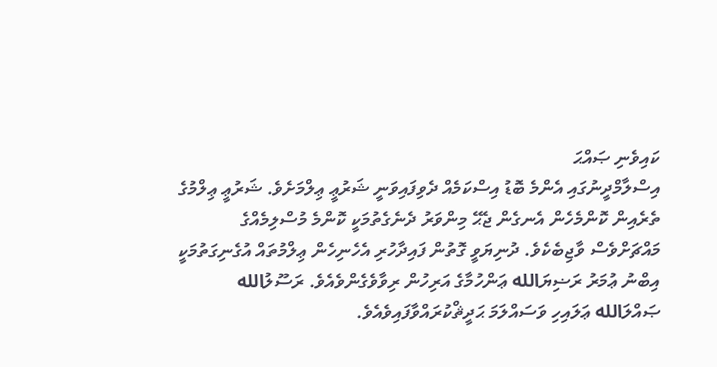ކައިވެނި ޞައްޙަ
އިސްލާމްދީނުގައި އެންމެ ބޮޑު އިސްކަމެއް ދެވިފައިވަނީ ޝަރުޢީ ޢިލްމަށެވެ. ޝަރުޢީ ޢިލްމުގެ ތެރެއިން ކޮންމެހެން އެނގެން ޖެޙޭ މިންވަރު ދެނެގެތުމަކީ ކޮންމެ މުސްލިމެއްގެ މައްޗަށްވެސް ވާޖިބެކެވެ. ދުނިޔަވީ ގޮތުން ފައިދާހުރި އެހެނިހެން ޢިލްމުތައް އުގެނިގަތުމަކީ
އިބްނު ޢުމަރު ރަޟިޔަالله ޢަންހުމާގެ އަރިހުން ރިވާވެގެންވެއެވެ. ރަސޫލުالله ޞައްލަالله ޢަލައިހި ވަސައްލަމަ ޙަދީޘްކުރައްވާފައިވެއެވެ.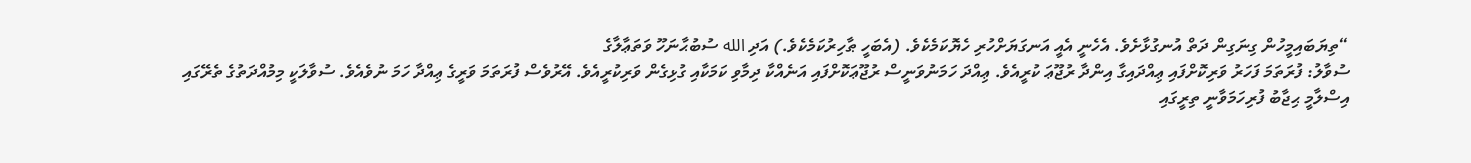“ތިޔަބައިމީހުން ގިނަގިން ދަތް އުނގުޅާށެވެ. އެހެނީ އެއީ އަނގަޔަށްހުރި ހެޔޮކަމެކެވެ. (އެބަހީ ޠާހިރުކަމެކެވެ.) އަދި الله ސުބުޙާނަހޫ ވަތަޢާލާގެ
ސުވާލު: ފުރަތަމަ ފަހަރު ވަރިކޮށްފައި ޢިއްދައިގާ އިންދާ ރުޖޫޢަ ކުރީއެވެ. ޢިއްދަ ހަމަނުވަނީސް ރުޖޫޢަކޮށްފައި އަނެއްކާ ދިމާވި ކަމަކާއި ގުޅިގެން ވަރިކުރީއެވެ. އޭރުވެސް ފުރަތަމަ ވަރީގެ ޢިއްދާ ހަމަ ނުވެއެވެ. ސުވާލަކީ މިމުއްދަތުގެ ތެރޭގައި
އިސްލާމީ ޙިޖާބު ފުރިހަމަވާނީ ތިރީގައި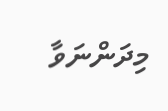މިދަންނަވާ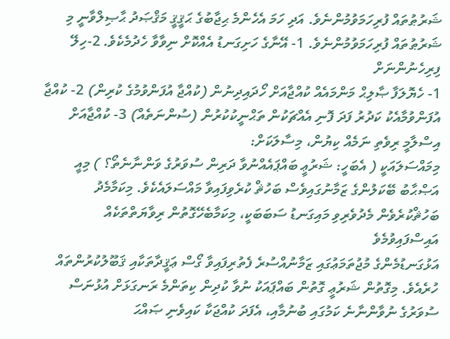ޝަރުޠުތައް ފުރިހަމަވުމުންނެވެ. އަދި ހަމަ އެހެންމެ ޙިޖާބުގެ ޙަޤީޤީ މަޤްޞަދު ޙާޞިލްވާނީ މި ޝަރުޠުތައް ފުރިހަމަވުމުންނެވެ. 1- އޭނާގެ ހަށިގަނޑު އެއްކޮށް ނިވާވާ ހެދުމެކެވެ. 2-ހިލޭ ފިރިހެނުންނަށް
1- ހެޔޮލަފާ ޞާލިޙް މަންމައެއް ކުއްޖާއަށް ހޯދައިދިނުން (ކުއްޖާ އުފަންވުމުގެ ކުރިން) 2- ކުއްޖާ އުފަންވުމާއެކު ކަދުރު ފަދަ ފޮނި އެއްޗަކުން ތަޙްނީކުކުރުން (ސުންނަތެއް) 3- ކުއްޖާއަށް އިސްލާމީ ރިވެތި ނަމެއް ކިޔުން، މިސާލަކަށް:
މިމައްސަލައަކީ ( އެބަހީ: ޝަރުޢީ ބައްޕައެއްނުވާ ދަރިން ސުވަރުގެ ވަންނާނެތޯ؟ ) މިއީ އަޞްޙާބު ބޭކަލުންގެ ޒަމާނުގައިވެސް ބަހުޘް ކުރެވިފައިވާ މައްސަލައެކެވެ. މިކަމާމެދު ބަހުޘްކުރެވެން މެދުވެރިވި މައިގަނޑު ސަބަބަކީ، މިކަމާބެހޭގޮތުން ރިވާޔަތްތަކެއް އައިސްފައިވުމެވެ
އަޅުގަނޑުމެންގެ މުޖުތަމަޢުގައި ޒަމާނުއްސުރެ ފެތުރިފައިވާ ގޯސް ޢަޤީދާތަކާއި ޤަބޫލުކުރުންތައް ހުރެއެވެ. މިގޮތުން ޝަރުޢީ ގޮތުން ބައްޕައަކު ނުވާ ކުދިން ކިތަންމެ ރަނގަޅަށް އުޅުނަސް ސުވަރުގެ ނުވާންނާނެ ކަމުގައި ބުނުމާއި، އެފަދަ ކުއްޖަކާ ކައިވެނި ޞައްޙަ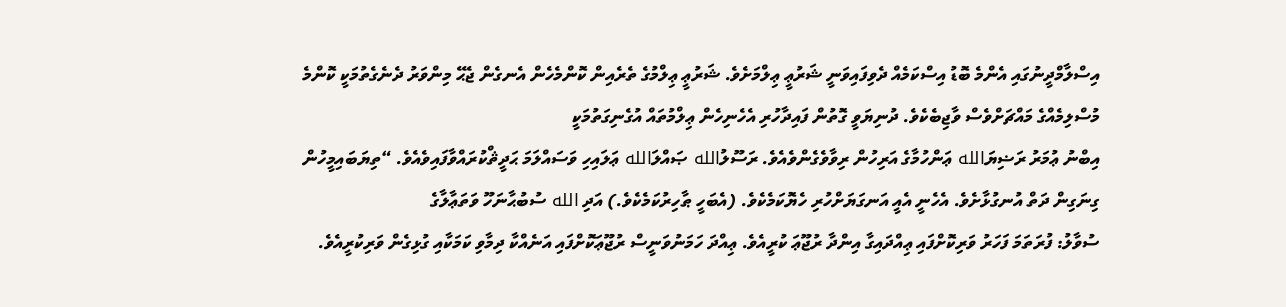އިސްލާމްދީނުގައި އެންމެ ބޮޑު އިސްކަމެއް ދެވިފައިވަނީ ޝަރުޢީ ޢިލްމަށެވެ. ޝަރުޢީ ޢިލްމުގެ ތެރެއިން ކޮންމެހެން އެނގެން ޖެޙޭ މިންވަރު ދެނެގެތުމަކީ ކޮންމެ މުސްލިމެއްގެ މައްޗަށްވެސް ވާޖިބެކެވެ. ދުނިޔަވީ ގޮތުން ފައިދާހުރި އެހެނިހެން ޢިލްމުތައް އުގެނިގަތުމަކީ
އިބްނު ޢުމަރު ރަޟިޔަالله ޢަންހުމާގެ އަރިހުން ރިވާވެގެންވެއެވެ. ރަސޫލުالله ޞައްލަالله ޢަލައިހި ވަސައްލަމަ ޙަދީޘްކުރައްވާފައިވެއެވެ. “ތިޔަބައިމީހުން ގިނަގިން ދަތް އުނގުޅާށެވެ. އެހެނީ އެއީ އަނގަޔަށްހުރި ހެޔޮކަމެކެވެ. (އެބަހީ ޠާހިރުކަމެކެވެ.) އަދި الله ސުބުޙާނަހޫ ވަތަޢާލާގެ
ސުވާލު: ފުރަތަމަ ފަހަރު ވަރިކޮށްފައި ޢިއްދައިގާ އިންދާ ރުޖޫޢަ ކުރީއެވެ. ޢިއްދަ ހަމަނުވަނީސް ރުޖޫޢަކޮށްފައި އަނެއްކާ ދިމާވި ކަމަކާއި ގުޅިގެން ވަރިކުރީއެވެ.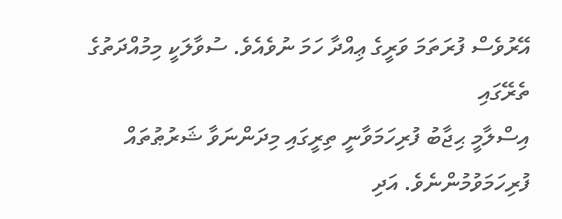އޭރުވެސް ފުރަތަމަ ވަރީގެ ޢިއްދާ ހަމަ ނުވެއެވެ. ސުވާލަކީ މިމުއްދަތުގެ ތެރޭގައި
އިސްލާމީ ޙިޖާބު ފުރިހަމަވާނީ ތިރީގައި މިދަންނަވާ ޝަރުޠުތައް ފުރިހަމަވުމުންނެވެ. އަދި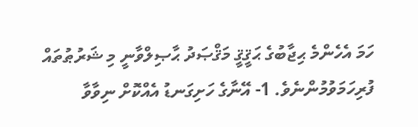ހަމަ އެހެންމެ ޙިޖާބުގެ ޙަޤީޤީ މަޤްޞަދު ޙާޞިލްވާނީ މި ޝަރުޠުތައް ފުރިހަމަވުމުންނެވެ. 1- އޭނާގެ ހަށިގަނޑު އެއްކޮށް ނިވާވާ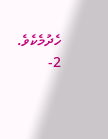ހެދުމެކެވެ. 2-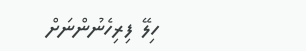ހިލޭ ފިރިހެނުންނަށް